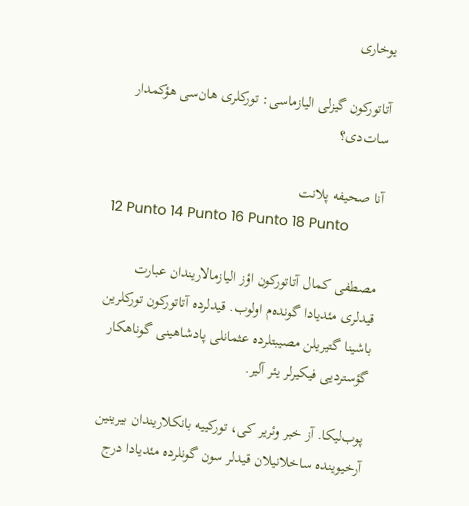یوخاری

آتاتورکون گیزلی الیازماسی: تورکلری هان‌سی هؤکمدار سات‌دی؟

آنا صحیفه پلانت
12 Punto 14 Punto 16 Punto 18 Punto

مصطفی کمال آتاتورکون اؤز الیازمالاریندان عبارت قیدلری مئدیادا گونده‌م اولوب. قیدلرده آتاتورکون تورکلرین باشینا گتیریلن مصیبتلرده عثمانلی پادشاهینی گوناهکار گؤستردیی فیکیرلر یئر آلیر.

پوب‌لیکا. آز خبر وئریر کی، تورکییه بانکلاریندان بیرینین آرخیوینده ساخلانیلان قیدلر سون گونلرده مئدیادا درج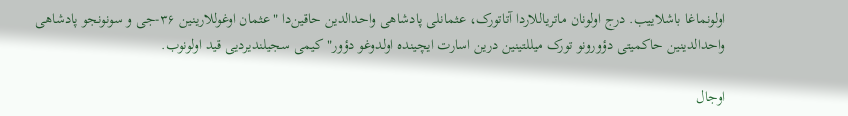اولونماغا باشلاییب. درج اولونان ماتریاللاردا آتاتورک، عثمانلی پادشاهی واحدالدین حاقین‌دا "عثمان اوغوللارینین ۳۶-جی و سونونجو پادشاهی واحدالدینین حاکمیتی دؤورونو تورک میللتینین درین اسارت ایچینده اولدوغو دؤور" کیمی سجیلندیردیی قید اولونوب.

اوجال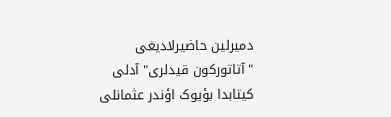دمیرلین حاضیرلادیغی "آتاتورکون قیدلری" آدلی کیتابدا بؤیوک اؤندر عثمانلی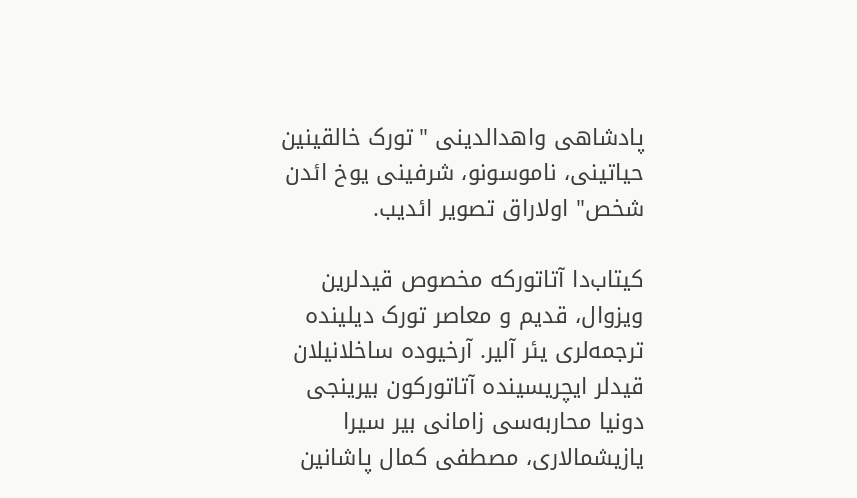پادشاهی واهدالدینی "تورک خالقینین حیاتینی، ناموسونو، شرفینی یوخ ائد‌ن شخص" اولاراق تصویر ائدیب.

کیتاب‌دا آتاتورکه مخصوص قیدلرین ویزوال، قدیم و معاصر تورک دیلینده ترجمه‌لری یئر آلیر. آرخیوده ساخلانیلان قیدلر ایچریسینده آتاتورکون بیرینجی دونیا محاربه‌سی زامانی بیر سیرا یازیشمالاری، مصطفی کمال پاشانین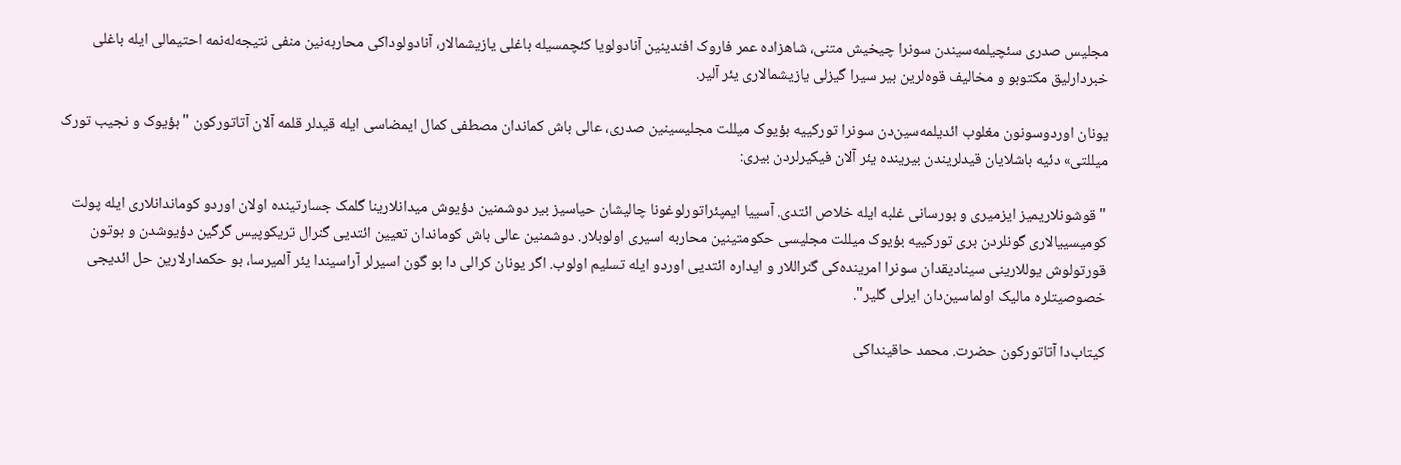مجلیس صدری سئچیلمه‌سیندن سونرا چیخیش متنی، شاهزاده عمر فاروک افندینین آنادولویا کئچمسیله باغلی یازیشمالار، آنادولوداکی محاربه‌نین منفی نتیجه‌له‌نمه احتیمالی ایله باغلی خبردارلیق مکتوبو و مخالیف قوه‌لرین بیر سیرا گیزلی یازیشمالاری یئر آلیر.

یونان اوردوسونون مغلوب ائدیلمه‌سین‌دن سونرا تورکییه بؤیوک میللت مجلیسینین صدری، عالی باش کماندان مصطفی کمال ایمضاسی ایله قیدلر قلمه آلان آتاتورکون "بؤیوک و نجیب تورک میللتی» دئیه باشلایان قیدلریندن بیرینده یئر آلان فیکیرلردن بیری:

"قوشونلاریمیز ایزمیری و بورسانی غلبه ایله خلاص ائتدی. آسییا ایمپئراتورلوغونا چالیشان حیاسیز بیر دوشمنین دؤیوش میدانلارینا گلمک جسارتینده اولان اوردو کوماندانلاری ایله پولت کومیسییالاری گونلردن بری تورکییه بؤیوک میللت مجلیسی حکومتینین محاربه اسیری اولوبلار. دوشمنین عالی باش کوماندان تعیین ائتدیی گنرال تریکوپیس گرگین دؤیوشدن و بوتون قورتولوش یوللارینی سینادیقدان سونرا امرینده‌کی گنراللار و ایداره ائتدیی اوردو ایله تسلیم اولوب. اگر یونان کرالی دا بو گون اسیرلر آراسیندا یئر آلمیرسا، بو حکمدارلارین حل ائدیجی خصوصیتلره مالیک اولماسین‌دان ایر‌لی گلیر".

کیتاب‌دا آتاتورکون حضرت. محمد حاقینداکی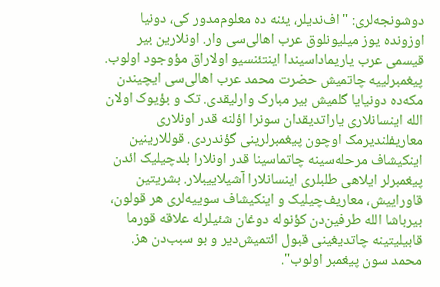دوشونجه‌لری: "اف‌ندیلر، یئنه ده معلوم‌مدور کی، دونیا اوزونده یوز میلیونلوق عرب اهالی‌سی وار. اونلارین بیر قیسمی عرب یاریماداسیندا اینتئنسیو اولاراق مؤوجود اولوب. پیغمبرلییه چاتمیش حضرت محمد عرب اهالی‌سی ایچیندن مکه‌ده دونیایا گلمیش بیر مبارک وارلیقدی. تک و بؤیوک اولان الله اینسانلاری یاراتدیقدان سونرا اؤلنه قدر اونلاری معاریفلندیرمک اوچون پیغمبرلرینی گؤندردی. قوللارینین اینکیشاف مرحله‌سینه چاتماسینا قدر اونلارا بلدچیلیک ائد‌ن پیغمبرلر ایلاهی طلبلری اینسانلارا آشیلاییبلار. بشریتین قاوراییش، معاریف‌چیلیک و اینکیشاف سوییه‌لری هر قولون، بیرباشا الله طرفین‌دن کؤنوله دوغان شئیلرله علاقه قورما قابیلیتینه چاتدیغینی قبول ائتمیش‌دیر و بو سبب‌دن هز. محمد سون پیغمبر اولوب".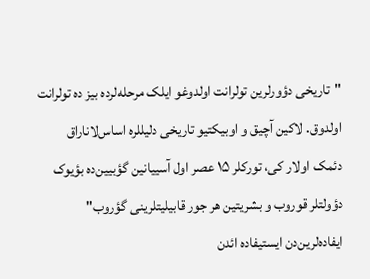"تاریخی دؤورلرین تولرانت اولدوغو ایلک مرحله‌لرده بیز ده تولرانت اولدوق. لاکین آچیق و اوبیکتیو تاریخی دلیللره اساس‌لاناراق دئمک اولار کی، تورکلر ۱۵ عصر اول آسییانین گؤبیین‌ده بؤیوک دؤولتلر قوروب و بشریتین هر جور قابیلیتلرینی گؤروب" ایفاده‌لرین‌دن ایستیفاده ائد‌ن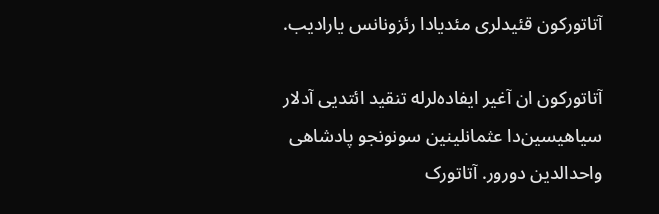آتاتورکون قئیدلری مئدیادا رئزونانس یارادیب.

آتاتورکون ان آغیر ایفاده‌لرله تنقید ائتدیی آدلار سیاهیسین‌دا عثمانلینین سونونجو پادشاهی واحدالدین دورور. آتاتورک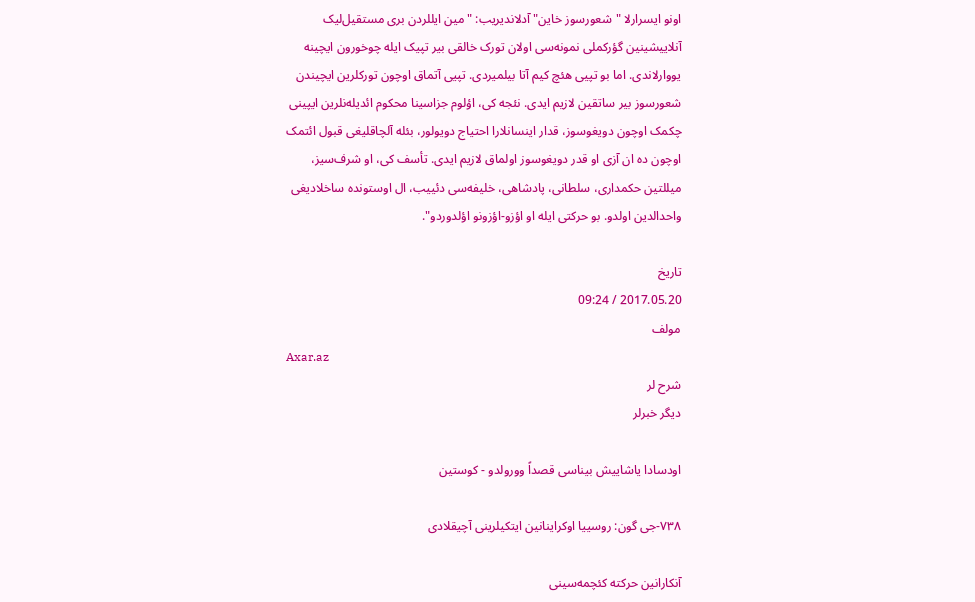اونو ایسرارلا "شعورسوز خاین" آدلاندیریب: "مین ایللردن بری مستقیل‌لیک آنلاییشینین گؤرکملی نمونه‌سی اولان تورک خالقی بیر تپیک ایله چوخورون ایچینه یووارلاندی. اما بو تپیی هئچ کیم آتا بیلمیردی. تپیی آتماق اوچون تورکلرین ایچیندن شعورسوز بیر ساتقین لازیم ایدی. نئجه کی، اؤلوم جزاسینا محکوم ائدیله‌نلرین ایپینی چکمک اوچون دویغوسوز، قدار اینسانلارا احتیاج دویولور، بئله آلچاقلیغی قبول ائتمک اوچون ده ان آزی او قدر دویغوسوز اولماق لازیم ایدی. تأسف کی، او شرف‌سیز، میللتین حکمداری، سلطانی، پادشاهی، خلیفه‌سی دئییب، ال اوستونده ساخلادیغی واحدالدین اولدو. بو حرکتی ایله او اؤزو-اؤزونو اؤلدوردو".

تاریخ
2017.05.20 / 09:24
مولف
Axar.az
شرح لر
دیگر خبرلر

اودسادا یاشاییش بیناسی قصداً وورولدو - کوستین

۷۳۸-جی گون: روسییا اوکراینانین ایتکیلرینی آچیقلادی

آنکارانین حرکته کئچمه‌سینی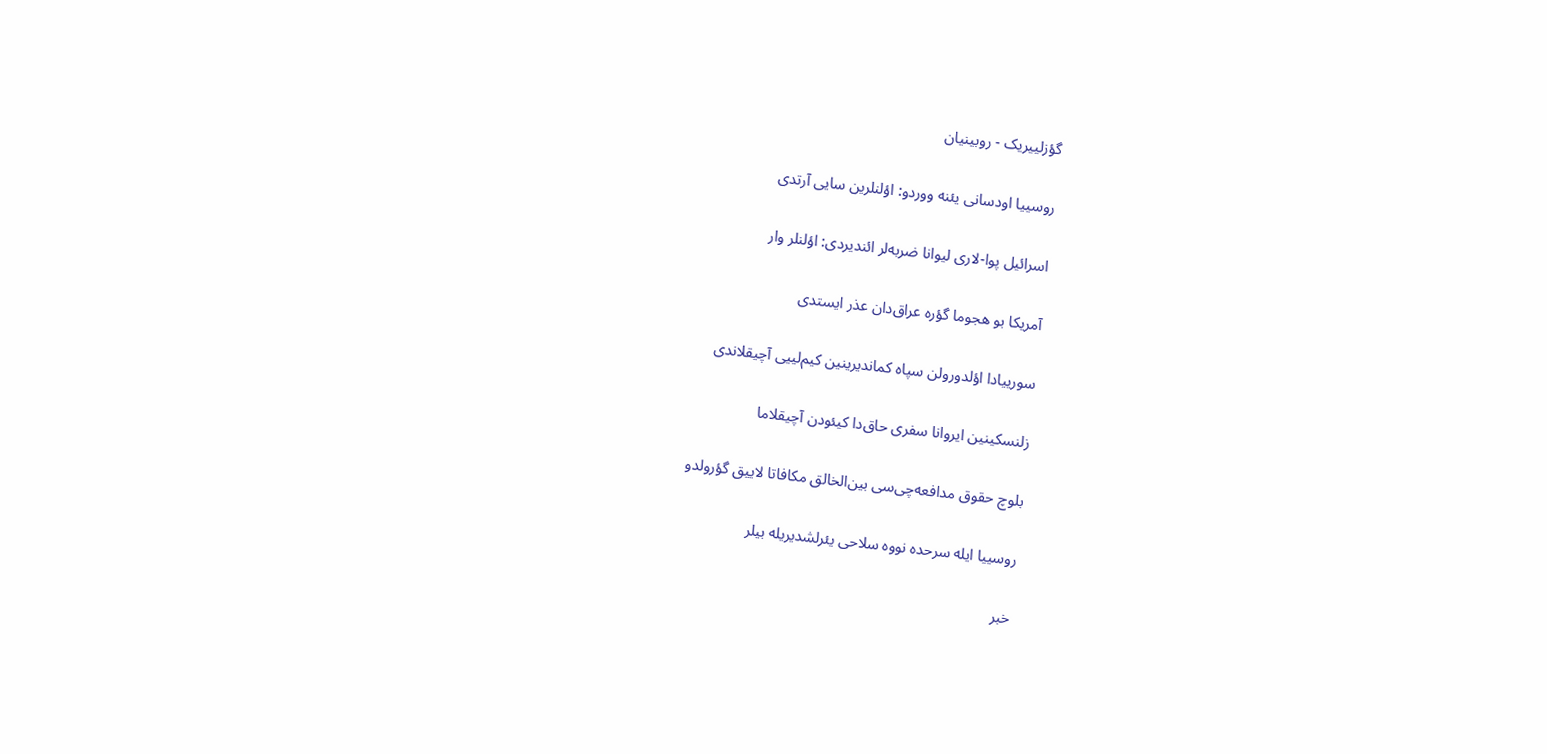گؤزلییریک - روبینیان

روسییا اودسانی یئنه ووردو: اؤلنلرین سایی آرتدی

اسرائیل پوا-لاری لیوانا ضربه‌لر ائندیردی: اؤلنلر وار

آمریکا بو هجوما گؤره عراق‌دان عذر ایستدی

سورییادا اؤلدورولن سپاه کماندیرینین کیم‌لییی آچیقلاندی

زلنسکینین ایروانا سفری حاق‌دا کیئودن آچیقلاما

بلوچ حقوق مدافعه‌چی‌سی بین‌الخالق مکافاتا لاییق گؤرولدو

روسییا ایله سرحده نووه سلاحی یئرلشدیریله بیلر

خبر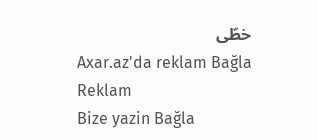خطّی
Axar.az'da reklam Bağla
Reklam
Bize yazin Bağla